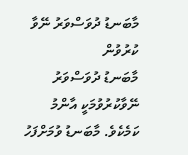މާބަނޑު ދުވަސްވަރު ނޭވާ ކުރުވުން
މާބަނޑު ދުވަސްވަރު ނޭވާކުރުވުމަކީ އާންމު ކަމެކެވެ. މާބަނޑު ވުމަށްފަހު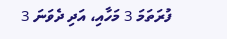ފުރަތަމަ 3 މަހާއި، އަދި ދެވަނަ 3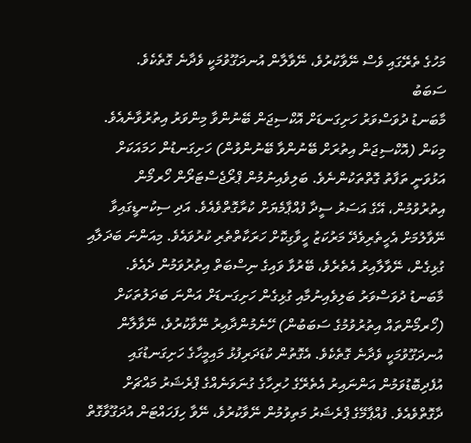މަހުގެ ތެރޭގައި ވެސް ނޭވާކުރުވެ، ނޭވާލާން އުނދަގޫވުމަކީ ވެދާނެ ގޮތެކެވެ.
ސަބަބު
މާބަނޑު ދުވަސްވަރު ހަށިގަނޑަށް އޮކްސިޖަން ބޭނުންވާ މިންވަރު އިތުރުވާނެއެވެ. މިކަން (އޮކްސިޖަން އިތުރަށް ބޭނުންވާ ބޭނުންވުން) ހަށިގަނޑުން ހަމައަކަށް އަޅުވަނީ ތަފާތު ގޮތްތަކުންނެވެ. ބަލިވެއިނުމުން ޕްރޯޖެސްޓަރޯން ހޯރމޯން އިތުރުވުމުން، އޭގެ އަސަރު ސީދާ ފުއްޕާމެޔަށް ކުރާގޮތްވެއެވެ. އަދި ސިކުނޑީގައިވާ ނޭވާލުމަށް އެހީތެރިވެދޭ މަރުކަޒު ހީވާގިކޮށް ހަރަކާތްތެރި ކުރުވައެވެ. މިއަންނަ ބަދަލާއި ގުޅިގެން، ނޭވާލާއިރު އެތެރެވެ، ބޭރުވާ ވައިގެ ނިސްބަތް އިތުރުވަމުން ދެއެވެ.
މާބަނޑު ދުވަސްވަރު ބަލިވެއިނުމާއި ގުޅިގެން ހަށިގަނޑަށް އަންނަ ބަދަލުތަކަށް (ހޯރމޯންތައް އިތުރުވުމުގެ ސަބަބުން) ހޭނެމުންދާއިރު ނޭވާކުރުވެ، ނޭވާލާން އުނދަގޫވުމަކީ ވެދާނެ ގޮތެކެވެ. އެގޮތުން ކުޑަދަރިފުޅު މައިމީހާގެ ހަށިގަނޑުގައި އުފެދިބޮޑުވަމުން އަންނައިރު އެތެރޭގެ ހުރިހާގެ ގުނަވަނެއްގެ ޕްރެޝަރު މައްޗަށް ދާގޮތްވެއެވެ. ފުއްޕާމޭގެ ޕްރެޝަރު މަތިވުމުން ނޭވާކުރުވެ، ނޭވާ ހިފަހައްޓަން އުދަގޫވާގޮތް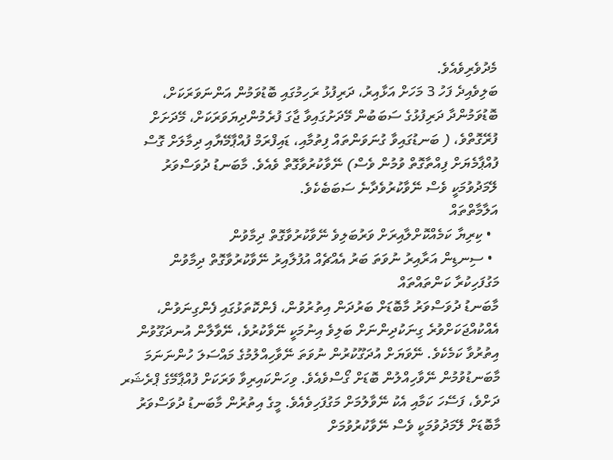މެދުވެރިވެއެވެ.
ބަލިވެއިދެ ފަހު 3 މަހަށް އަޅާއިރު، ދަރިފުޅު ރަހިމުގައި ބޮޑުވަމުން އަންނަވަރަކަށް، ބޮޑުވަމުންދާ ދަރިފުޅުގެ ސަބަބުން މޭދަށުގައިވާ ޖާގަ ފުރެމުންދިޔަވަރަކަށް، މޭދަށަށް ފުރޭގޮތްވެ، ( ބަނޑުގައިވާ ގުނަވަންތައް ފިތުމާއި، ޑައިފްރަމް ފުއްޕާމޭޔާއި ދިމާލަށް ގޮސް ފުއްޕާމެޔަށް ފިއްތާގޮތް ވުމުން ވެސް) ނޭވާކުރުވާގޮތް ވެއެވެ. މާބަނޑު ދުވަސްވަރު ލޭމަދުވުމަކީ ވެސް ނޭވާކުރުވެދާނެ ސަބަބެކެވެ.
އަލާމާތްތައް
  • ކިރިޔާ ކަމެއްކޮށްލާއިރަށް ވަރުބަލިވެ ނޭވާކުރުވާގޮތް ދިމާވުން
  • ސިނޑިން އަރާއިރު ނުވަތަ ބަރު އެއްޗެއް އުފުލާއިރު ނޭވާކުރުވާގޮތް ދިމާވުން
މަގުފަހިކުރާ ކަންތައްތައް
މާބަނޑު ދުވަސްވަރު މާބޮޑަށް ބަރުދަން އިތުރުވުން، ފެންކޮތަޅުގައި ފެންގިނަވުން، އެއްކުއްޖަކަށްވުރެ ގިނަކުދިންނަށް ބަލިވެ އިނުމަކީ ނޭވާކުރުވެ، ނޭވާލާން އުނދަގޫވުން އިތުރުވާ ކަމެކެވެ. ނޭވަޔަށް އުދަގޫކުރުން ނުވަތަ ނޭވާހިއްލުމުގެ މައްސަލަ ހުންނަނަމަ މާބަނޑުވުމުން ނޭވާހިއްލުން ބޮޑަށް ގޯސްވެއެވެ. ވިހަންކައިރިވާ ވަރަކަށް ފުއްޕާމޭގެ ޕްރެޝަރ ދަށްވެ، ފަސޭހަ ކަމާއި އެކު ނޭވާލުމަށް މަގުފަހިވެއެވެ. މީގެ އިތުރުން މާބަނޑު ދުވަސްވަރު މާބޮޑަށް ލޭމަދުވުމަކީ ވެސް ނޭވާކުރުވުމަށް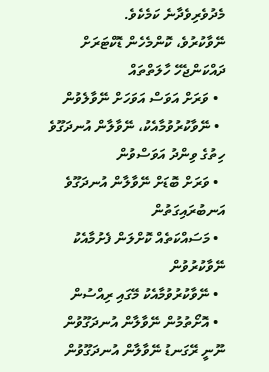މެދުވެރިވެދާނެ ކަމެކެވެ.
ނޭވާކުރުވެ، ކޮންމެހެން ޑޮކްޓަރަށް ދައްކަންޖެހޭ ހާލަތްތައް
  • ވަރަށް އަވަސް އަވަހަށް ނޭވާލެވުން
  • ނޭވާކުރުވުމާއެކު، ނޭވާލާން އުނދަގޫވެ ހިތުގެ ވިންދު އަވަސްވުން
  • ވަރަށް ބޮޑަށް ނޭވާލާން އުނދަގޫވެ އަނބުރައިގަތުން
  • މަސައްކަތެއް ކޮށްލަން ފެށުމާއެކު ނޭވާކުރުވުން
  • ނޭވާކުރުވުމާއެކު މޭގައި ރިއްސުން
  • އޮށޯތުމުން ނޭވާލާން އުނދަގޫވުން ނޫނީ ރޭގަނޑު ނޭވާލާން އުނދަގޫވުން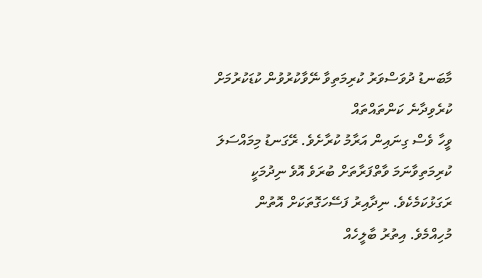މާބަނޑު ދުވަސްވަރު ކުރިމަތިވާ ނޭވާކުރުވުން ކުޑަކުރުމަށް ކުރެވިދާނެ ކަންތައްތައް
ވީހާ ވެސް ގިނައިން އަރާމު ކުރާށެވެ. ރޭގަނޑު މިމައްސަލަ ކުރިމަތިވާނަމަ ވާތްފަރާތަށް ބުރަވެ އޮވެ ނިދުމަކީ ރަގަޅުކަމެކެވެ. ނިދާއިރު ފަސޭހަގޮތަކަށް އޮތުން މުހިއްމެވެ. އިތުރު ބާލީހެއް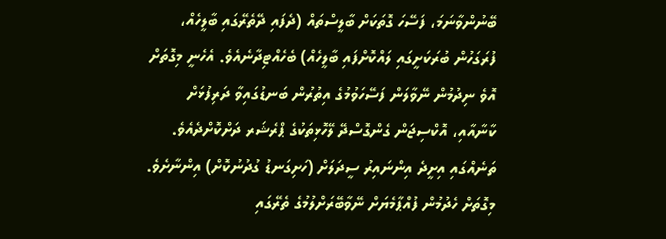ބޭނުންވާނަމަ، ފަސޭހަ ގޮތަކަށް ބާލީސްތައް (ދެފައި ދޭތެރޭގައި ބާލީހެއް، ފުރަގަހުން ބުރަކަށީގައި ލައްކޮށްފައި ބާލީހެއް) ބެހެއްޓިދާނެއެވެ. އެހެނީ މިގޮތަށް އޮވެ ނިދުމުން ނޭވާލަން ފަސޭހަވުމުގެ އިތުރުން ބަނޑުގައިވާ ދަރިފުޅަށް ކާނާއާއި، އޮކްސިޖަން ގެންގޮސްދޭ ލޭހޮޅިތަކުގެ ޕްރެޝަރ ދަށްކޮށްދެއެވެ.
ތަނެއްގައި އިށީދެ އިންނައިރު ސީދަލަށް (ހަށިގަނޑު ގުދުނުކޮށް) އިންނާށެވެ. މިގޮތަށް ހެދުމުން ފުއްޕާމެޔަށް ނޭވާބޭރަށްލުމުގެ ތެރޭގައި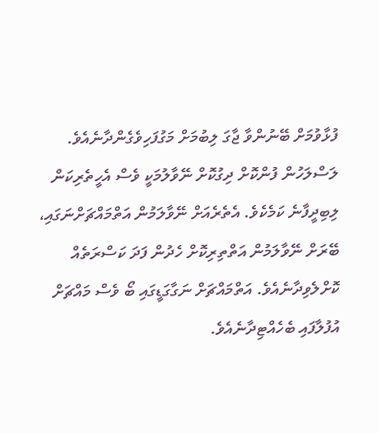ފުޅާވުމަށް ބޭނުންވާ ޖާގަ ލިބުމަށް މަގުފަހިވެގެންދާނެއެވެ.
ލަސްލަހުން ފުންކޮށް ދިގުކޮށް ނޭވާލުމަކީ ވެސް އެހީތެރިކަން ލިބިދީފާނެ ކަމެކެވެ. އެތެރެއަށް ނޭވާލަމުން އަތްމައްޗަށްނަގައި، ބޭރަށް ނޭވާލަމުން އަތްތިރިކޮށް ހެދުން ފަދަ ކަސްރަތެއް ކޮށްލެވިދާނެއެވެ. އަތްމައްޗަށް ނަގާގަޑީގައި ބޯ ވެސް މައްޗަށް އުފުލާފައި ބެހެއްޓިދާނެއެވެ.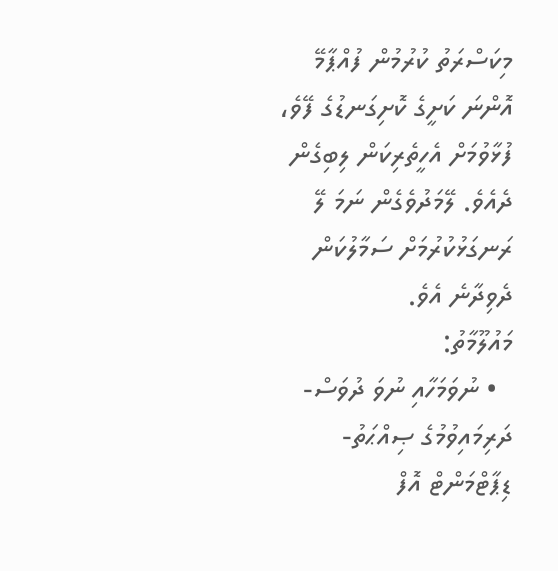މިކަސްރަތު ކުރުމުން ފުއްޕާމޭ އޮންނަ ކަށީގެ ކޮށިގަނޑުގެ ފޭވެ، ފުޅާވުމަށް އެހީތެރިކަން ލިބިގެން ދެއެވެ. ލޭމަދުވެގެން ނަމަ ލޭ ރަނގަޅުކުރުމަށް ސަމާލުކަން ދެވިދާނެ އެވެ.
މައުލޫމާތު:
  • ނުވަމަހާއި ނުވަ ދުވަސް-ދަރިމައިވުމުގެ ޞިއްޙަތު-ޑިޕާޓްމަންޓް އޮފް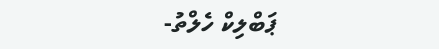ޕަބްލިކް ހެލްތު-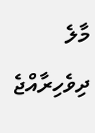މާލެ ދިވެހިރާއްޖެ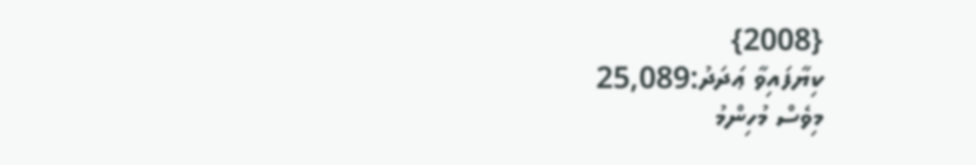{2008}
ކިޔާފައިވާ ޢަދަދު:25,089
މިވެސް މުހިންމު